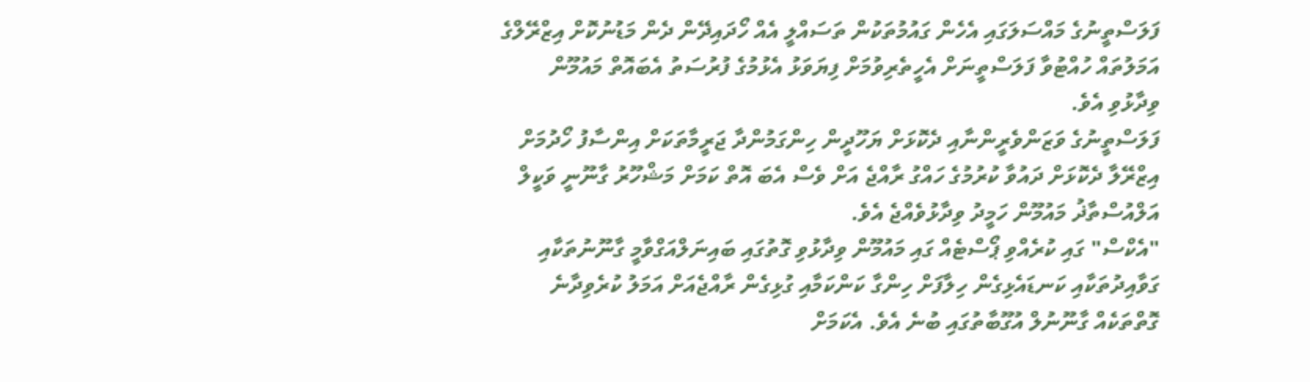ފަލަސްތީނުގެ މައްސަލަގައި އެހެން ގައުމުތަކުން ތަސައްލީ އެއް ހޯދައިދޭން ދެން މަޑުނުކޮށް އިޒްރޭލްގެ އަމަލުތައް ހުއްޓުވާ ފަލަސްތީނަށް އެހީތެރިވުމަށް ފިޔަވަޅު އެޅުމުގެ ފުރުސަތު އެބައޮތް މައުމޫން ވިދާޅުވި އެވެ.
ފަލަސްތީނުގެ ވަޒަންވެރީންނާއި ދެކޮޅަށް ޔަހޫދީން ހިންގަމުންދާ ޖަރީމާތަކަށް އިންސާފު ހޯދުމަށް އިޒްރޭލާ ދެކޮޅަށް ދައުވާ ކުރުމުގެ ހައްގު ރާއްޖެ އަށް ވެސް އެބަ އޮތް ކަމަށް މަޝްހޫރު ގާނޫނީ ވަކީލް އަލްއުސްތާޛު މައުމޫން ހަމީދު ވިދާޅުވެއްޖެ އެވެ.
"އެކްސް" ގައި ކުރެއްވި ޕޯސްޓެއް ގައި މައުމޫން ވިދާޅުވި ގޮތުގައި ބައިނަލްއަގްވާމީ ގާނޫނުތަކާއި ގަވާއިދުތަކާއި ކަނޑައެޅިގެން ހިލާފަށް ހިންގާ ކަންކަމާއި ގުޅިގެން ރާއްޖެއަށް އަމަލު ކުރެވިދާނެ ގޮތްތަކެއް ގާނޫނުލް އުގޫބާތުގައި ބުނެ އެވެ. އެކަމަށް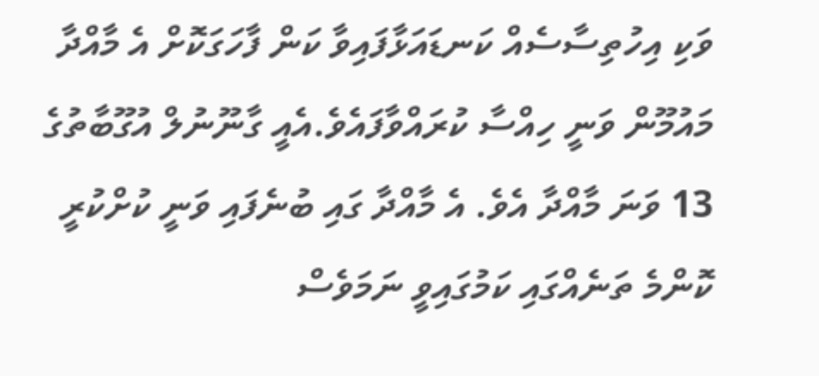ވަކި އިހުތިސާސެއް ކަނޑައަޅާފައިވާ ކަން ފާހަގަކޮށް އެ މާއްދާ މައުމޫން ވަނީ ހިއްސާ ކުރައްވާފައެވެ.އެއީ ގާނޫނުލް އުގޫބާތުގެ 13 ވަނަ މާއްދާ އެވެ. އެ މާއްދާ ގައި ބުނެފައި ވަނީ ކުށްކުރީ ކޮންމެ ތަނެއްގައި ކަމުގައިވީ ނަމަވެސް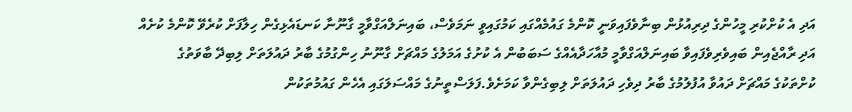އަދި އެ ކުށްކުރި މީހުންގެ ދިރިއުޅުން ބިނާވެފައިވަނީ ކޮންމެ ގައުމެއްގައި ކަމުގައިވީ ނަމަވެސް، ބައިނަލްއަގްވާމީ ގާނޫނާ ކަނޑައެޅިގެން ހިލާފަށް ކުރެވޭ ކޮންމެ ކުށެއް އަދި ރާއްޖެއިން ބައިވެރިވެފައިވާ ބައިނަލްއަގްވާމީ މުއާހަދާއެއްގެ ސަބަބުން އެ ކުށުގެ އަމަލުގެ މައްޗަށް ގާނޫނު ހިންގުމުގެ ބާރު ދައުލަތަށް ލިބިދޭ ބާވަތުގެ ކުށްތަކުގެ މައްޗަށް ދައުވާ އުފުލުމުގެ ބާރު ދިވެހި ދައުލަތަށް ލިބިގެންވާ ކަމަށެވެ.ފަލަސްތީނުގެ މައްސަލަގައި އެހެން ގައުމުތަކުން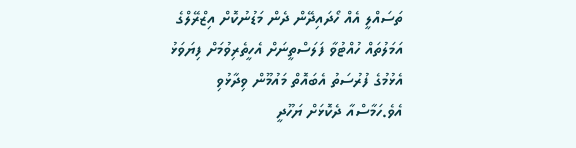ތަސައްލީ އެއް ހޯދައިދޭން ދެން މަޑުނުކޮށް އިޒްރޭލްގެ އަމަލުތައް ހުއްޓުވާ ފަލަސްތީނަށް އެހީތެރިވުމަށް ފިޔަވަޅު އެޅުމުގެ ފުރުސަތު އެބައޮތް މައުމޫން ވިދާޅުވި އެވެ.ހަމާސްއާ ދެކޮޅަށް ޔަހޫދީ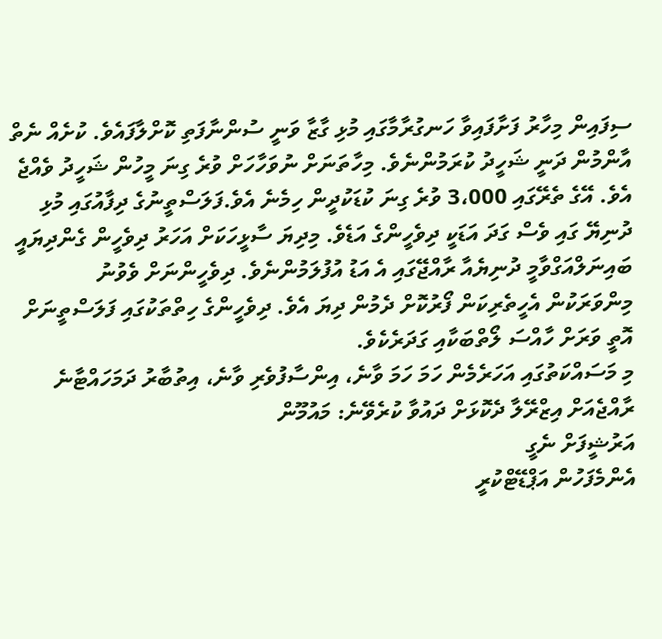ސިފައިން މިހާރު ފަށާފައިވާ ހަނގުރާމާގައި މުޅި ގާޒާ ވަނީ ސުންނާފަތި ކޮށްލާފައެވެ. ކުށެއް ނެތް އާންމުން ދަނީ ޝަހީދު ކުރަމުންނެވެ. މިހާތަނަށް ނުވަހާހަށް ވުރެ ގިނަ މީހުން ޝަހީދު ވެއްޖެ އެވެ. އޭގެ ތެރޭގައި 3،000 ވުރެ ގިނަ ކުޑަކުދީން ހިމެނެ އެވެ.ފަލަސްތީނުގެ ދިފާއުގައި މުޅި ދުނިޔޭ ގައި ވެސް ގަދަ އަޑަކީ ދިވެހީންގެ އަޑެވެ. މިދިޔަ ސާޅީހަކަށް އަހަރު ދިވެހީން ގެންދިޔައީ ބައިނަލްއަގްވާމީ ދުނިޔެއާ ރާއްޖޭގައި އެ އަޑު އުފުލަމުންނެވެ. ދިވެހީންނަށް ވެވުނު މިންވަރަކުން އެހީތެރިކަން ފޯރުކޮށް ދެމުން ދިޔަ އެވެ. ދިވެހީންގެ ހިތްތަކުގައި ފަލަސްތީނަށް އޮތީ ވަރަށް ހާއްސަ ލޯތްބަކާއި ގަދަރެކެވެ.
މި މަސައްކަތުގައި އަހަރެމެން ހަމަ ހަމަ ވާނެ، އިންސާފުވެރި ވާނެ، އިތުބާރު ދަމަހައްޓާނެ
ރާއްޖެއަށް އިޒްރޭލާ ދެކޮޅަށް ދައުވާ ކުރެވޭނެ: މައުމޫން
އަރުޝީފަށް ނެގީ
އެންމެފަހުން އަޕްޑޭޓްކުރީ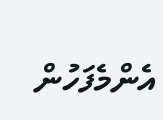އެންމެފަހުން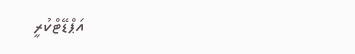އަޕްޑޭޓްކުރީ